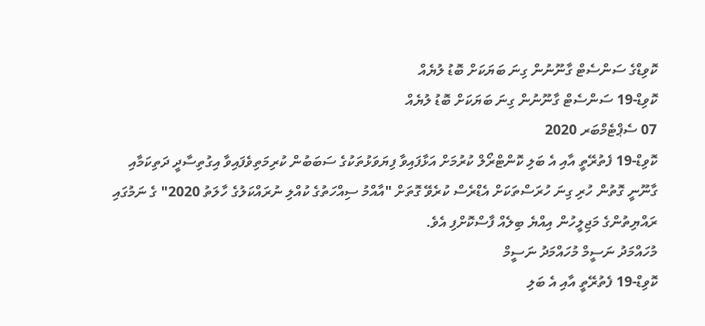ކޮވިޑްގެ ސަންސެޓް ގާނޫނުން ގިނަ ބަޔަކަށް ބޮޑު ލުޔެއް
ކޮވިޑް-19 ސަންސެޓް ގާނޫނުން ގިނަ ބަޔަކަށް ބޮޑު ލުޔެއް
07 ސެޕްޓެމްބަރ 2020
ކޮވިޑް-19 ފެތުރޭތީ އާއި އެ ބަލި ކޮންޓްރޯލް ކުރުމަށް އަޅާފައިވާ ފިޔަވަޅުތަކުގެ ސަބަބުން ކުރިމަތިވެފައިވާ އިގުތިސާދީ ދަތިކަމާއި ގާނޫނީ ގޮތުން ހުރި ގިނަ ހުރަސްތަކަށް އެޑްރެސް ކުރެވޭ ގޮތަށް "އާއްމު ސިއްހަތުގެ ކުއްލި ނުރައްކަލުގެ ހާލަތު 2020" ގެ ނަމުގައި ރައްޔިތުންގެ މަޖިލީހުން އިއްޔެ ބިލެއް ފާސްކޮށްފި އެވެ.
މުހައްމަދު ނަސީމް މުހައްމަދު ނަސީމް
ކޮވިޑް-19 ފެތުރޭތީ އާއި އެ ބަލި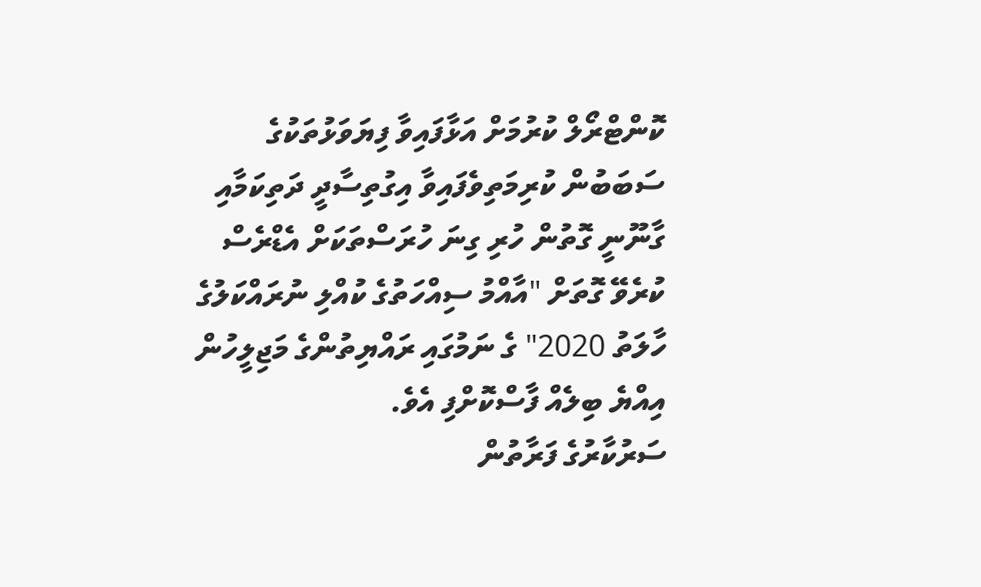ކޮންޓްރޯލް ކުރުމަށް އަޅާފައިވާ ފިޔަވަޅުތަކުގެ ސަބަބުން ކުރިމަތިވެފައިވާ އިގުތިސާދީ ދަތިކަމާއި ގާނޫނީ ގޮތުން ހުރި ގިނަ ހުރަސްތަކަށް އެޑްރެސް ކުރެވޭ ގޮތަށް "އާއްމު ސިއްހަތުގެ ކުއްލި ނުރައްކަލުގެ ހާލަތު 2020" ގެ ނަމުގައި ރައްޔިތުންގެ މަޖިލީހުން އިއްޔެ ބިލެއް ފާސްކޮށްފި އެވެ.
ސަރުކާރުގެ ފަރާތުން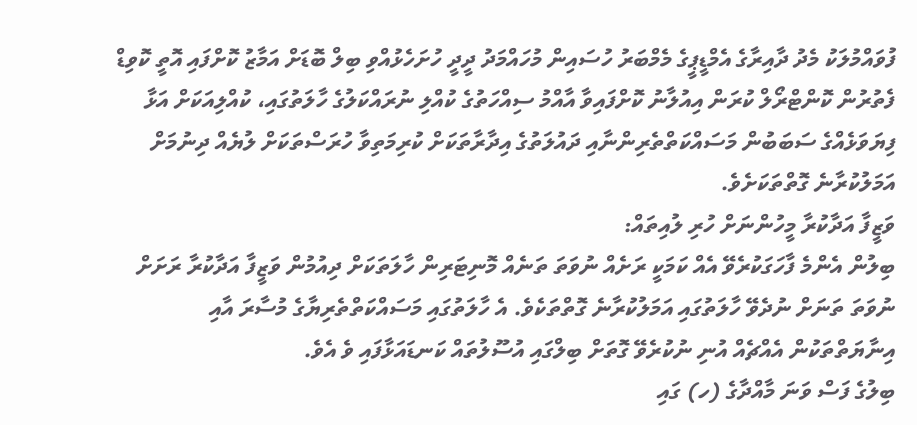ފުވައްމުލަކު މެދު ދާއިރާގެ އެމްޑީޕީގެ މެމްބަރު ހުސައިން މުހައްމަދު ދީދީ ހުށަހެޅުއްވި ބިލް ބޮޑަށް އަމާޒު ކޮށްފައި އޮތީ ކޮވިޑް ފެތުރުން ކޮންޓްރޯލް ކުރަން އިއުލާނު ކޮށްފައިވާ އާއްމު ސިއްހަތުގެ ކުއްލި ނުރައްކަލުގެ ހާލަތުގައި، ކުއްލިއަކަށް އަޅާ ފިޔަވަޅެއްގެ ސަބަބުން މަސައްކަތްތެރިންނާއި ދައުލަތުގެ އިދާރާތަކަށް ކުރިމަތިވާ ހުރަސްތަކަށް ލުޔެއް ދިނުމަށް އަމަލުކުރާނެ ގޮތްތަކަށެވެ.
ވަޒީފާ އަދާކުރާ މީހުންނަށް ހުރި ލުއިތައް:
ބިލުން އެންމެ ފާހަގަކުރެވޭ އެއް ކަމަކީ ރަށެއް ނުވަތަ ތަނެއް މޮނިޓަރިން ހާލަތަކަށް ދިއުމުން ވަޒީފާ އަދާކުރާ ރަށަށް ނުވަތަ ތަނަށް ނުދެވޭ ހާލަތުގައި އަމަލުކުރާނެ ގޮތްތަކެވެ. އެ ހާލަތުގައި މަސައްކަތްތެރިޔާގެ މުސާރަ އާއި އިނާޔަތްތަކުން އެއްޗެއް އުނި ނުކުރެވޭ ގޮތަށް ބިލްގައި އުސޫލުތައް ކަނޑައަޅާފައި ވެ އެވެ.
ބިލުގެ ފަސް ވަނަ މާއްދާގެ (ހ) ގައި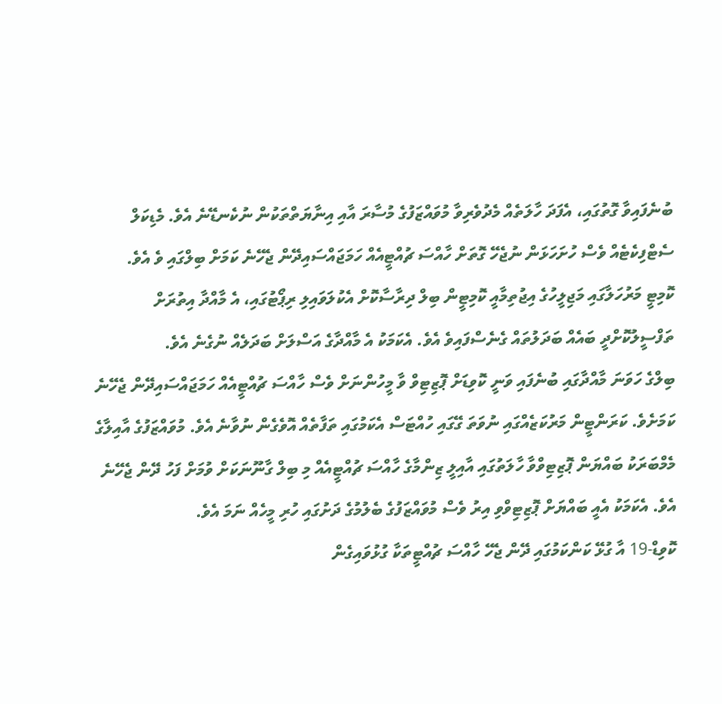ބުނެފައިވާ ގޮތުގައި، އެފަދަ ހާލަތެއް މެދުވެރިވާ މުވައްޒަފުގެ މުސާރަ އާއި އިނާޔަތްތަކުން ނުކެނޑޭނެ އެވެ. މެޑިކަލް ސެޓްފިކެޓެއް ވެސް ހުށަހަޅަން ނުޖެހޭ ގޮތަށް ހާއްސަ ޗުއްޓީއެއް ހަމަޖައްސައިދޭން ޖެހޭނެ ކަމަށް ބިލްގައި ވެ އެވެ.
ކޮމިޓީ މަރުހަލާގައި މަޖިލީހުގެ އިޖުތިމާއީ ކޮމިޓީން ބިލް ދިރާސާކޮށް އެކުލަވައިލި ރިޕޯޓުގައި، އެ މާއްދާ އިތުރަށް ތަފްސީލުކޮށްދީ ބައެއް ބަދަލުތައް ގެނެސްފައިވެ އެވެ. އެކަމަކު އެ މާއްދާގެ އަސްލަށް ބަދަލެއް ނުގެނެ އެވެ.
ބިލްގެ ހަވަނަ މާއްދާގައި ބުނެފައި ވަނީ ކޮވިޑަށް ޕޮޒިޓިވް ވާ މީހުންނަށް ވެސް ހާއްސަ ޗުއްޓީއެއް ހަމަޖައްސައިދޭން ޖެހޭނެ ކަމަށެވެ. ކަރަންޓީން މަރުކަޒެއްގައި ނުވަތަ ގޭގައި ހުއްޓަސް އެކަމުގައި ތަފާތެއް އޮވެގެން ނުވާނެ އެވެ. މުވައްޒަފުގެ އާއިލާގެ މެމްބަރަކު ބައްޔަން ޕޮޒިޓިވްވާ ހާލަތުގައި އާއިލީ ޒިންމާގެ ހާއްސަ ޗުއްޓީއެއް މި ބިލް ގާނޫނަކަށް ވުމަށް ފަހު ދޭން ޖެހޭނެ އެވެ. އެކަމަކު އެއީ ބައްޔަށް ޕޮޒިޓިވްވި އިރު ވެސް މުވައްޒަފުގެ ބެލުމުގެ ދަށުގައި ހުރި މީހެއް ނަމަ އެވެ.
ކޮވިޑް-19 އާ ގުޅޭ ކަންކަމުގައި ދޭން ޖެހޭ ހާއްސަ ޗުއްޓީތަކާ ގުޅުވައިގެން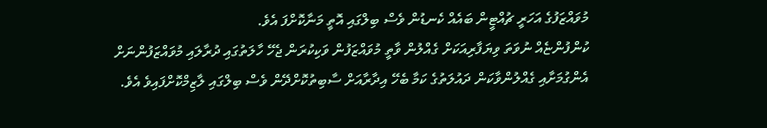މުވައްޒަފުގެ އަހަރީ ޗުއްޓީން ބައެއް ކެނޑުން ވެސް ބިލްގައި އޮތީ މަނާކޮށްފަ އެވެ.
ކުންފުންޏެއް ނުވަތަ ވިޔަފާރިއަކަށް ގެއްލުން ވާތީ މުވައްޒަފުން ވަކިކުރަން ޖެހޭ ހާލަތުގައި ދުރާލައި މުވައްޒަފުންނަށް އެންގުމަށާއި ގެއްލުންވާކަން ދައުލަތުގެ ކަމާ ބެހޭ އިދާރާއަށް ސާބިތުކޮށްދޭން ވެސް ބިލްގައި ލާޒިމްކޮށްފައިވެ އެވެ.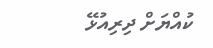ކުއްޔަށް ދިރިއުޅޭ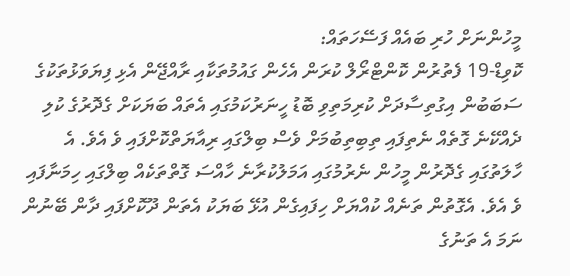މީހުންނަށް ހުރި ބައެއް ފަސޭހަތައް:
ކޮވިޑް-19 ފެތުރުން ކޮންޓްރޯލް ކުރަން އެހެން ގައުމުތަކާއި ރާއްޖޭން އެޅި ފިޔަވަޅުތަކުގެ ސަބަބުން އިގުތިސާދަށް ކުރިމަތިވި ބޮޑު ހީނަރުކަމުގައި އެތައް ބަޔަކަށް ގެދޮރުގެ ކުލި ދެއްކޭނެ ގޮތެއް ނެތިފައި ތިބިތިބުމަށް ވެސް ބިލްގައި ރިއާޔަތްކޮށްފައި ވެ އެވެ. އެ ހާލަތުގައި ގެދޮރުން މީހުން ނެރުމުގައި އަމަލުކުރާނެ ހާއްސަ ގޮތްތަކެއް ބިލްގައި ހިމަނާފައި ވެ އެވެ. އެގޮތުން ތަނެއް ކުއްޔަށް ހިފައިގެން އުޅޭ ބަޔަކު އެތަން ދޫކޮށްފައި ދާން ބޭނުން ނަމަ އެ ތަނުގެ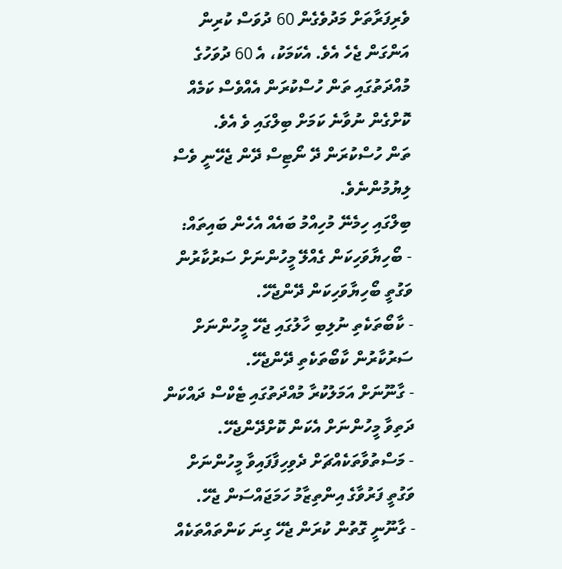ވެރިފަރާތަށް މަދުވެގެން 60 ދުވަސް ކުރިން އަންގަން ޖެހެ އެވެ. އެކަމަކު، އެ 60 ދުވަހުގެ މުއްދަތުގައި ތަން ހުސްކުރަން އެއްވެސް ކަމެއް ކޮށްގެން ނުވާނެ ކަމަށް ބިލްގައި ވެ އެވެ.
ތަން ހުސްކުރަން ދޭ ނޯޓިސް ދޭން ޖެހޭނީ ވެސް ލިޔުމުންނެވެ.
ބިލްގައި ހިމެނޭ މުހިއްމު ބައެއް އެހެން ބައިތައް:
- ބޯހިޔާވަހިކަން ގެއްލޭ މީހުންނަށް ސަރުކާރުން ވަގުތީ ބޯހިޔާވަހިކަން ދޭންޖެހޭ.
- ކާބޯތަކެތި ނުލިބި ހާލުގައި ޖެހޭ މީހުންނަށް ސަރުކާރުން ކާބޯތަކެތި ދޭންޖެހޭ.
- ގާނޫނަށް އަމަލުކުރާ މުއްދަތުގައި ޓެކްސް ދައްކަން ދަތިވާ މީހުންނަށް އެކަން ކޮށްދޭންޖެހޭ.
- މަސްތުވާތަކެއްޗަށް ދެވިހިފާފައިވާ މީހުންނަށް ވަގުތީ ފަރުވާގެ އިންތިޒާމު ހަމަޖައްސަން ޖެހޭ.
- ގާނޫނީ ގޮތުން ކުރަން ޖެހޭ ގިނަ ކަންތައްތަކެއް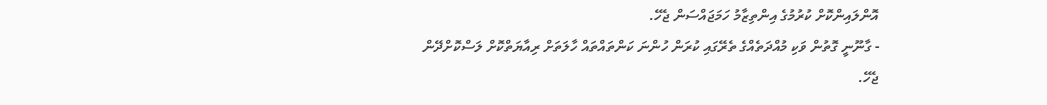އޮންލައިންކޮށް ކުރުމުގެ އިންތިޒާމު ހަމަޖައްސަން ޖެހޭ.
- ގާނޫނީ ގޮތުން ވަކި މުއްދަތެއްގެ ތެރޭގައި ކުރަން ހުންނަ ކަންތައްތައް ހާލަތަށް ރިއާޔަތްކޮށް ލަސްކޮށްދޭން ޖެހޭ.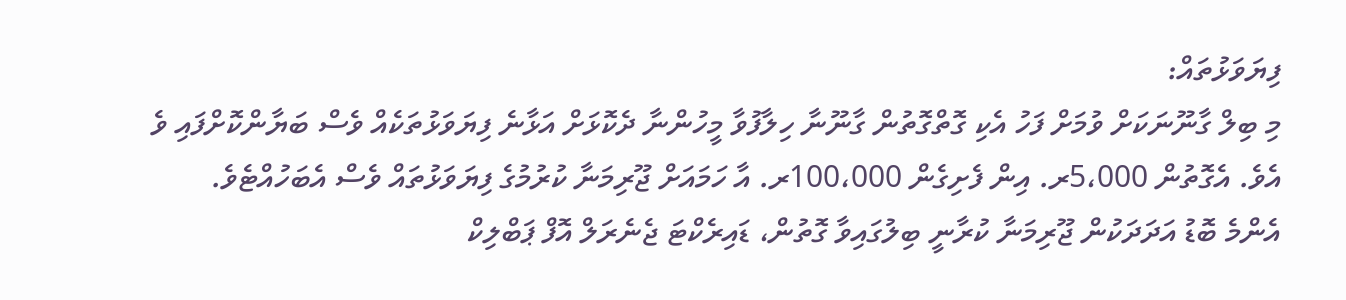ފިޔަވަޅުތައް:
މި ބިލް ގާނޫނަކަށް ވުމަށް ފަހު އެކި ގޮތްގޮތުން ގާނޫނާ ހިލާފުވާ މީހުންނާ ދެކޮޅަށް އަޅާނެ ފިޔަވަޅުތަކެއް ވެސް ބަޔާންކޮށްފައި ވެ އެވެ. އެގޮތުން 5،000ރ. އިން ފެށިގެން 100،000ރ. އާ ހަމައަށް ޖޫރިމަނާ ކުރުމުގެ ފިޔަވަޅުތައް ވެސް އެބަހުއްޓެވެ.
އެންމެ ބޮޑު އަދަދަކުން ޖޫރިމަނާ ކުރާނީ ބިލުގައިވާ ގޮތުން، ޑައިރެކްޓަ ޖެނެރަލް އޮފް ޕަބްލިކް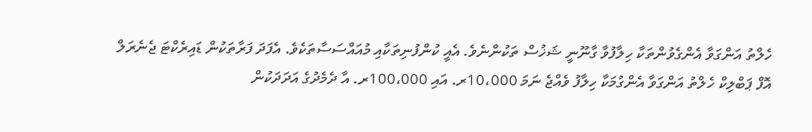ހެލްތު އަންގަވާ އެންގެވުންތަކާ ހިލާފުވާ ގާނޫނީ ޝަޚުސް ތަކުންނެވެ. އެއީ ކުންފުނިތަކާއި މުއައްސަސާތަކެވެ. އެފަދަ ފަރާތަކުން ޑައިރެކްޓަ ޖެނެރަލް އޮފް ޕަބްލިކް ހެލްތު އަންގަވާ އެންގުމަކާ ހިލާފު ވެއްޖެ ނަމަ 10،000ރ. އައި 100،000ރ. އާ ދެމެދުގެ އަދަދަކުން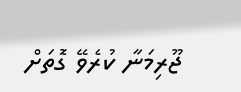ޖޫރިމަނާ ކުރެވޭ ގޮތަށް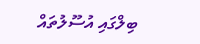ބިލްގައި އުސޫލުތައް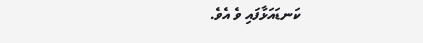ކަނޑައަޅާފައި ވެ އެވެ.